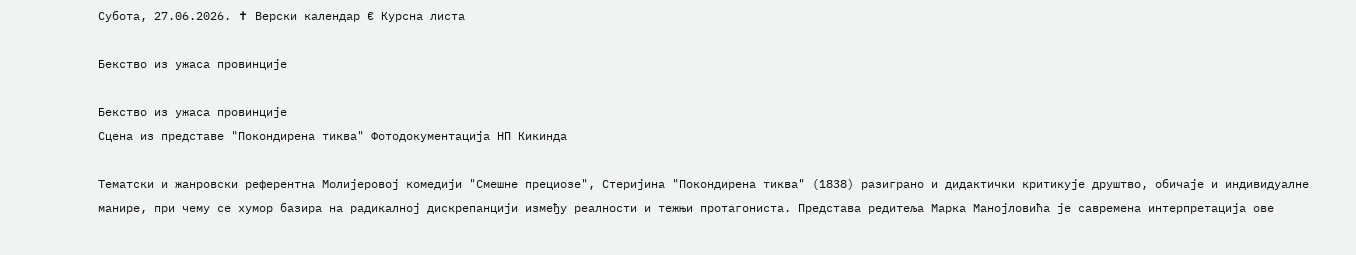Субота, 27.06.2026. ✝ Верски календар € Курсна листа

Бекство из ужаса провинције

Бекство из ужаса провинције
Сцена из представе "Покондирена тиква" Фотодокументација НП Кикинда

Тематски и жанровски референтна Молијеровој комедији "Смешне прециозе", Стеријина "Покондирена тиква" (1838) разиграно и дидактички критикује друштво, обичаје и индивидуалне манире, при чему се хумор базира на радикалној дискрепанцији између реалности и тежњи протагониста. Представа редитеља Марка Манојловића је савремена интерпретација ове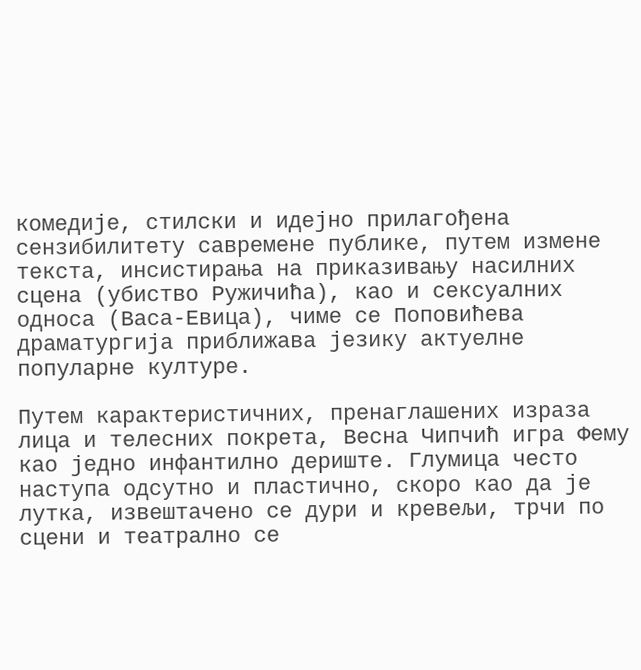комедије, стилски и идејно прилагођена сензибилитету савремене публике, путем измене текста, инсистирања на приказивању насилних сцена (убиство Ружичића), као и сексуалних односа (Васа-Евица), чиме се Поповићева драматургија приближава језику актуелне популарне културе.

Путем карактеристичних, пренаглашених израза лица и телесних покрета, Весна Чипчић игра Фему као једно инфантилно дериште. Глумица често наступа одсутно и пластично, скоро као да је лутка, извештачено се дури и кревељи, трчи по сцени и театрално се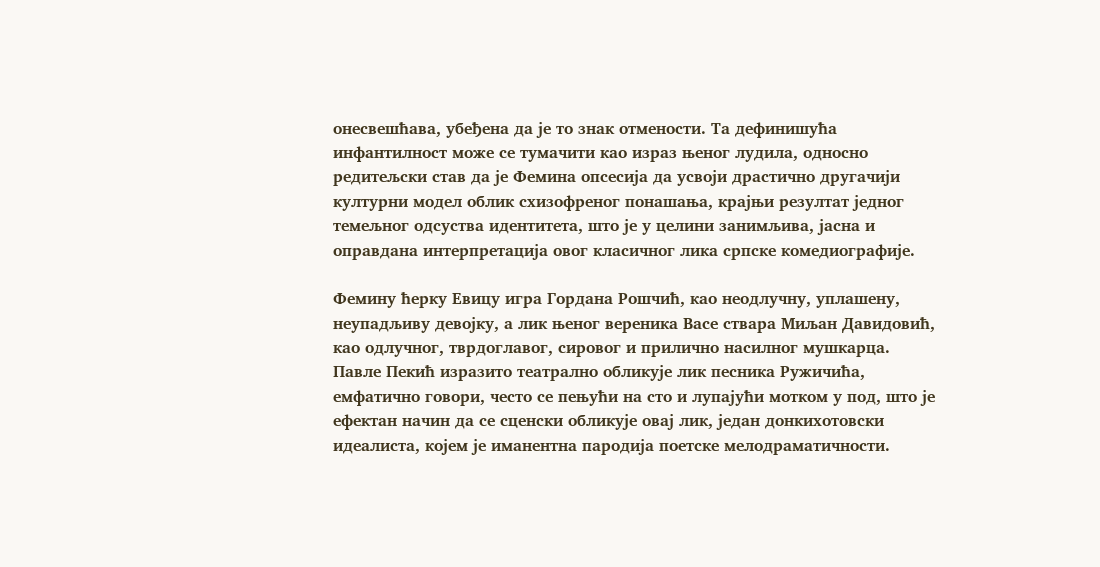онесвешћава, убеђена да је то знак отмености. Та дефинишућа инфантилност може се тумачити као израз њеног лудила, односно редитељски став да је Фемина опсесија да усвоји драстично другачији културни модел облик схизофреног понашања, крајњи резултат једног темељног одсуства идентитета, што је у целини занимљива, јасна и оправдана интерпретација овог класичног лика српске комедиографије.

Фемину ћерку Евицу игра Гордана Рошчић, као неодлучну, уплашену, неупадљиву девојку, а лик њеног вереника Васе ствара Миљан Давидовић, као одлучног, тврдоглавог, сировог и прилично насилног мушкарца. Павле Пекић изразито театрално обликује лик песника Ружичића, емфатично говори, често се пењући на сто и лупајући мотком у под, што је ефектан начин да се сценски обликује овај лик, један донкихотовски идеалиста, којем је иманентна пародија поетске мелодраматичности.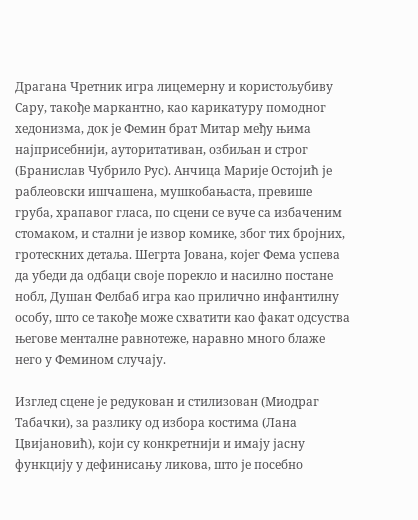Драгана Чретник игра лицемерну и користољубиву Сару, такође маркантно, као карикатуру помодног хедонизма, док је Фемин брат Митар међу њима најприсебнији, ауторитативан, озбиљан и строг (Бранислав Чубрило Рус). Анчица Марије Остојић је раблеовски ишчашена, мушкобањаста, превише груба, храпавог гласа, по сцени се вуче са избаченим стомаком, и стални је извор комике, због тих бројних, гротескних детаља. Шегрта Јована, којег Фема успева да убеди да одбаци своје порекло и насилно постане нобл, Душан Фелбаб игра као прилично инфантилну особу, што се такође може схватити као факат одсуства његове менталне равнотеже, наравно много блаже него у Фемином случају.

Изглед сцене је редукован и стилизован (Миодраг Табачки), за разлику од избора костима (Лана Цвијановић), који су конкретнији и имају јасну функцију у дефинисању ликова, што је посебно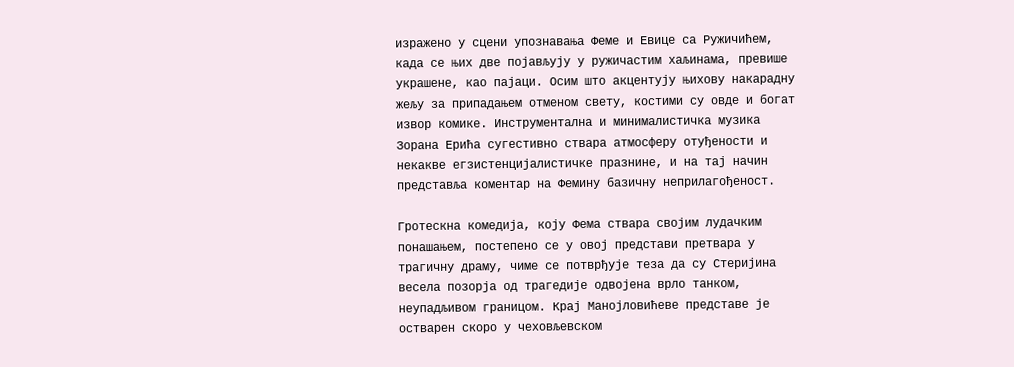изражено у сцени упознавања Феме и Евице са Ружичићем, када се њих две појављују у ружичастим хаљинама, превише украшене, као пајаци. Осим што акцентују њихову накарадну жељу за припадањем отменом свету, костими су овде и богат извор комике. Инструментална и минималистичка музика Зорана Ерића сугестивно ствара атмосферу отуђености и некакве егзистенцијалистичке празнине, и на тај начин представља коментар на Фемину базичну неприлагођеност.

Гротескна комедија, коју Фема ствара својим лудачким понашањем, постепено се у овој представи претвара у трагичну драму, чиме се потврђује теза да су Стеријина весела позорја од трагедије одвојена врло танком, неупадљивом границом. Крај Манојловићеве представе је остварен скоро у чеховљевском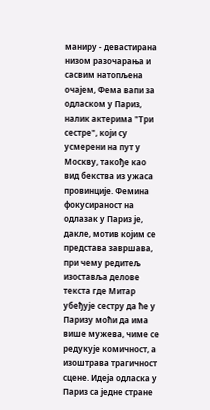маниру - девастирана низом разочарања и сасвим натопљена очајем, Фема вапи за одласком у Париз, налик актерима "Три сестре", који су усмерени на пут у Москву, такође као вид бекства из ужаса провинције. Фемина фокусираност на одлазак у Париз је, дакле, мотив којим се представа завршава, при чему редитељ изоставља делове текста где Митар убеђује сестру да ће у Паризу моћи да има више мужева, чиме се редукује комичност, а изоштрава трагичност сцене. Идеја одласка у Париз са једне стране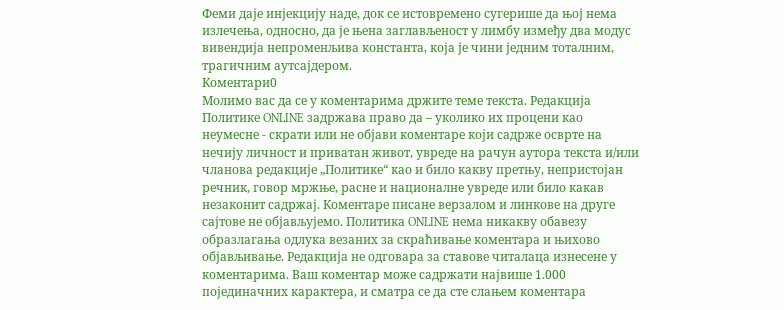Феми даје инјекцију наде, док се истовремено сугерише да њој нема излечења, односно, да је њена заглављеност у лимбу између два модус вивендија непроменљива константа, која је чини једним тоталним, трагичним аутсајдером.
Коментари0
Молимо вас да се у коментарима држите теме текста. Редакција Политике ONLINE задржава право да – уколико их процени као неумесне - скрати или не објави коментаре који садрже осврте на нечију личност и приватан живот, увреде на рачун аутора текста и/или чланова редакције „Политике“ као и било какву претњу, непристојан речник, говор мржње, расне и националне увреде или било какав незаконит садржај. Коментаре писане верзалом и линкове на друге сајтове не објављујемо. Политика ONLINE нема никакву обавезу образлагања одлука везаних за скраћивање коментара и њихово објављивање. Редакција не одговара за ставове читалаца изнесене у коментарима. Ваш коментар може садржати највише 1.000 појединачних карактера, и сматра се да сте слањем коментара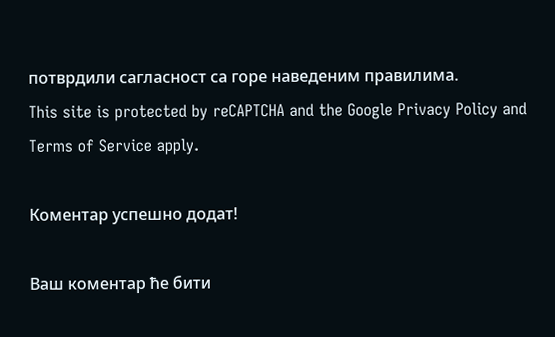потврдили сагласност са горе наведеним правилима.
This site is protected by reCAPTCHA and the Google Privacy Policy and Terms of Service apply.

Комeнтар успeшно додат!

Ваш комeнтар ћe бити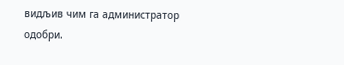видљив чим га администратор одобри.